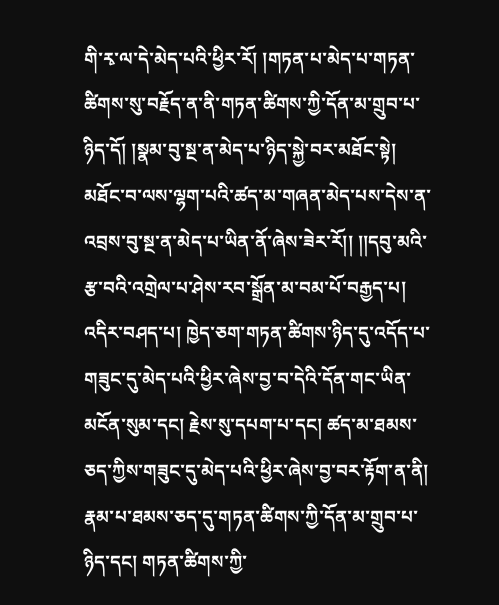གི་རྭ་ལ་དེ་མེད་པའི་ཕྱིར་རོ། །གཏན་པ་མེད་པ་གཏན་ཚིགས་སུ་བརྗོད་ན་ནི་གཏན་ཚིགས་ཀྱི་དོན་མ་གྲུབ་པ་ཉིད་དོ། །སྣམ་བུ་སྔ་ན་མེད་པ་ཉིད་སྐྱེ་བར་མཐོང་སྟེ། མཐོང་བ་ལས་ལྷག་པའི་ཚད་མ་གཞན་མེད་པས་དེས་ན་འབྲས་བུ་སྔ་ན་མེད་པ་ཡིན་ནོ་ཞེས་ཟེར་རོ།། །།དབུ་མའི་རྩ་བའི་འགྲེལ་པ་ཤེས་རབ་སྒྲོན་མ་བམ་པོ་བརྒྱད་པ། འདིར་བཤད་པ། ཁྱེད་ཅག་གཏན་ཚིགས་ཉིད་དུ་འདོད་པ་གཟུང་དུ་མེད་པའི་ཕྱིར་ཞེས་བྱ་བ་དེའི་དོན་གང་ཡིན་མངོན་སུམ་དང། རྗེས་སུ་དཔག་པ་དང། ཚད་མ་ཐམས་ཅད་ཀྱིས་གཟུང་དུ་མེད་པའི་ཕྱིར་ཞེས་བྱ་བར་རྟོག་ན་ནི། རྣམ་པ་ཐམས་ཅད་དུ་གཏན་ཚིགས་ཀྱི་དོན་མ་གྲུབ་པ་ཉིད་དང། གཏན་ཚིགས་ཀྱི་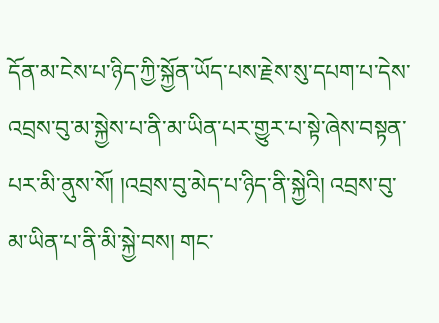དོན་མ་ངེས་པ་ཉིད་ཀྱི་སྐྱོན་ཡོད་པས་རྗེས་སུ་དཔག་པ་དེས་འབྲས་བུ་མ་སྐྱེས་པ་ནི་མ་ཡིན་པར་གྱུར་པ་སྟེ་ཞེས་བསྟན་པར་མི་ནུས་སོ། །འབྲས་བུ་མེད་པ་ཉིད་ནི་སྐྱེའི། འབྲས་བུ་མ་ཡིན་པ་ནི་མི་སྐྱེ་བས། གང་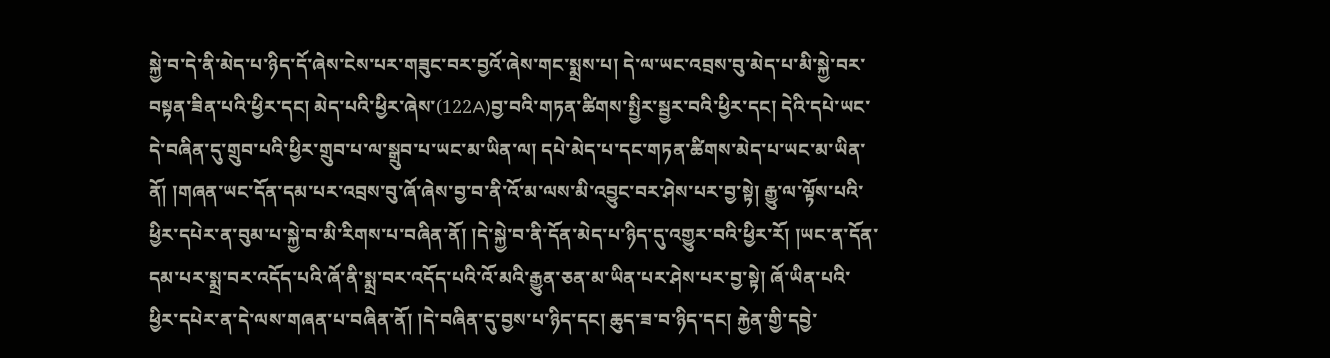སྐྱེ་བ་དེ་ནི་མེད་པ་ཉིད་དོ་ཞེས་ངེས་པར་གཟུང་བར་བྱའོ་ཞེས་གང་སྨྲས་པ། དེ་ལ་ཡང་འབྲས་བུ་མེད་པ་མི་སྐྱེ་བར་བསྟན་ཟིན་པའི་ཕྱིར་དང། མེད་པའི་ཕྱིར་ཞེས་(122A)བྱ་བའི་གཏན་ཚིགས་སྤྱིར་སྦྱར་བའི་ཕྱིར་དང། དེའི་དཔེ་ཡང་དེ་བཞིན་དུ་གྲུབ་པའི་ཕྱིར་གྲུབ་པ་ལ་སྒྲུབ་པ་ཡང་མ་ཡིན་ལ། དཔེ་མེད་པ་དང་གཏན་ཚིགས་མེད་པ་ཡང་མ་ཡིན་ནོ། །གཞན་ཡང་དོན་དམ་པར་འབྲས་བུ་ཞོ་ཞེས་བྱ་བ་ནི་འོ་མ་ལས་མི་འབྱུང་བར་ཤེས་པར་བྱ་སྟེ། རྒྱུ་ལ་ལྟོས་པའི་ཕྱིར་དཔེར་ན་བུམ་པ་སྐྱེ་བ་མི་རིགས་པ་བཞིན་ནོ། །དེ་སྐྱེ་བ་ནི་དོན་མེད་པ་ཉིད་དུ་འགྱུར་བའི་ཕྱིར་རོ། །ཡང་ན་དོན་དམ་པར་སྨྲ་བར་འདོད་པའི་ཞོ་ནི་སྨྲ་བར་འདོད་པའི་འོ་མའི་རྒྱུན་ཅན་མ་ཡིན་པར་ཤེས་པར་བྱ་སྟེ། ཞོ་ཡིན་པའི་ཕྱིར་དཔེར་ན་དེ་ལས་གཞན་པ་བཞིན་ནོ། །དེ་བཞིན་དུ་བྱས་པ་ཉིད་དང། ཆུད་ཟ་བ་ཉིད་དང། རྐྱེན་གྱི་དབྱེ་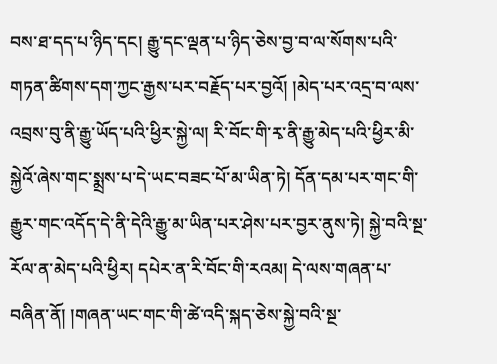བས་ཐ་དད་པ་ཉིད་དང། རྒྱུ་དང་ལྡན་པ་ཉིད་ཅེས་བྱ་བ་ལ་སོགས་པའི་གཏན་ཚིགས་དག་ཀྱང་རྒྱས་པར་བརྗོད་པར་བྱའོ། །མེད་པར་འདྲ་བ་ལས་འབྲས་བུ་ནི་རྒྱུ་ཡོད་པའི་ཕྱིར་སྐྱེ་ལ། རི་བོང་གི་རྭ་ནི་རྒྱུ་མེད་པའི་ཕྱིར་མི་སྐྱེའོ་ཞེས་གང་སྨྲས་པ་དེ་ཡང་བཟང་པོ་མ་ཡིན་ཏེ། དོན་དམ་པར་གང་གི་རྒྱུར་གང་འདོད་དེ་ནི་དེའི་རྒྱུ་མ་ཡིན་པར་ཤེས་པར་བྱར་ནུས་ཏེ། སྐྱེ་བའི་སྔ་རོལ་ན་མེད་པའི་ཕྱིར། དཔེར་ན་རི་བོང་གི་རའམ། དེ་ལས་གཞན་པ་བཞིན་ནོ། །གཞན་ཡང་གང་གི་ཚེ་འདི་སྐད་ཅེས་སྐྱེ་བའི་སྔ་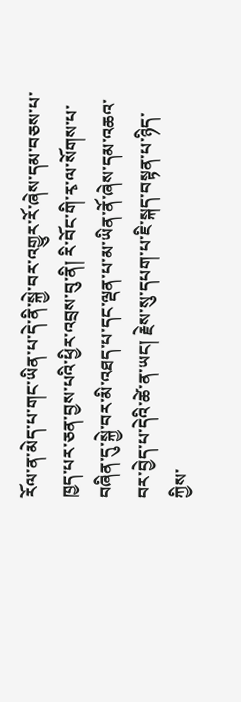རོལ་ན་མེད་པ་གང་ཡིན་པ་དེ་ནི་སྐྱེ་བར་འགྱུར་རོ་ཞེས་དམ་བཅས་པ་ཁྱད་པར་ཅན་བྱས་པའི་ཕྱིར་འབྲས་བུ་ནི། རི་བོང་གི་རྭ་ལ་སོགས་པ་བཞིན་དུ་སྐྱེ་བར་མི་འཐད་པ་དང་ལྡན་པ་མ་ཡིན་ནོ་ཞེས་དམ་འཆའ་བར་བྱེད་པ་དེའི་ཚེ་ན་ཡང། རྗེས་སུ་དཔག་པ་ཇི་སྐད་བསྟན་པ་ཉིད་ཀྱིས་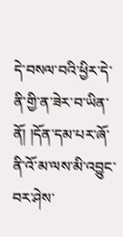དེ་བསལ་བའི་ཕྱིར་དེ་ནི་གྱི་ན་ཟེར་བ་ཡིན་ནོ། །དོན་དམ་པར་ཞོ་ནི་འོ་མ་ལས་མི་འབྱུང་བར་ཤེས་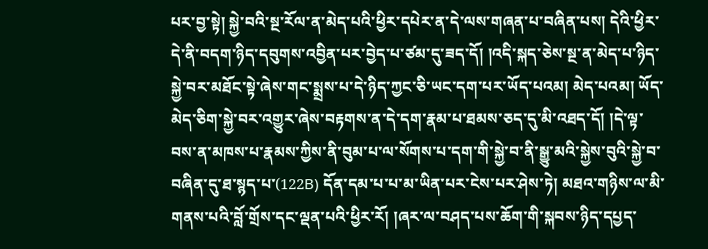པར་བྱ་སྟེ། སྐྱེ་བའི་སྔ་རོལ་ན་མེད་པའི་ཕྱིར་དཔེར་ན་དེ་ལས་གཞན་པ་བཞིན་པས། དེའི་ཕྱིར་དེ་ནི་བདག་ཉིད་དབུགས་འབྱིན་པར་བྱེད་པ་ཙམ་དུ་ཟད་དོ། །འདི་སྐད་ཅེས་སྔ་ན་མེད་པ་ཉིད་སྐྱེ་བར་མཐོང་སྟེ་ཞེས་གང་སྨྲས་པ་དེ་ཉིད་ཀྱང་ཅི་ཡང་དག་པར་ཡོད་པའམ། མེད་པའམ། ཡོད་མེད་ཅིག་སྐྱེ་བར་འགྱུར་ཞེས་བརྟགས་ན་དེ་དག་རྣམ་པ་ཐམས་ཅད་དུ་མི་འཐད་དོ། །དེ་ལྟ་བས་ན་མཁས་པ་རྣམས་ཀྱིས་ནི་བུམ་པ་ལ་སོགས་པ་དག་གི་སྐྱེ་བ་ནི་སྒྱུ་མའི་སྐྱེས་བུའི་སྐྱེ་བ་བཞིན་དུ་ཐ་སྙད་པ་(122B) དོན་དམ་པ་པ་མ་ཡིན་པར་ངེས་པར་ཤེས་ཏེ། མཐའ་གཉིས་ལ་མི་གནས་པའི་བློ་གྲོས་དང་ལྡན་པའི་ཕྱིར་རོ། །ཞར་ལ་བཤད་པས་ཆོག་གི་སྐབས་ཉིད་དཔྱད་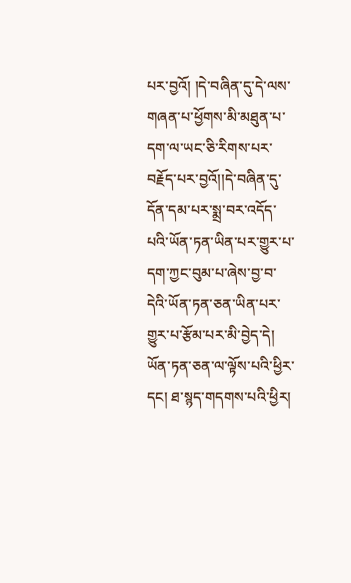པར་བྱའོ། །དེ་བཞིན་དུ་དེ་ལས་གཞན་པ་ཕྱོགས་མི་མཐུན་པ་དག་ལ་ཡང་ཅི་རིགས་པར་བརྗོད་པར་བྱའོ།།དེ་བཞིན་དུ་དོན་དམ་པར་སྨྲ་བར་འདོད་པའི་ཡོན་ཏན་ཡིན་པར་གྱུར་པ་དག་ཀྱང་བུམ་པ་ཞེས་བྱ་བ་དེའི་ཡོན་ཏན་ཅན་ཡིན་པར་གྱུར་པ་རྩོམ་པར་མི་བྱེད་དེ། ཡོན་ཏན་ཅན་ལ་ལྟོས་པའི་ཕྱིར་དང། ཐ་སྙད་གདགས་པའི་ཕྱིར།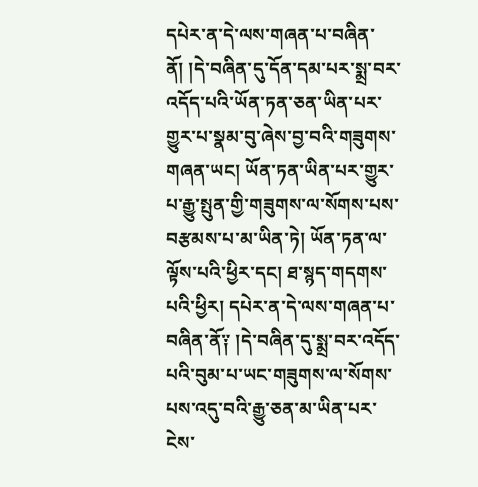དཔེར་ན་དེ་ལས་གཞན་པ་བཞིན་ནོ། །དེ་བཞིན་དུ་དོན་དམ་པར་སྨྲ་བར་འདོད་པའི་ཡོན་ཏན་ཅན་ཡིན་པར་གྱུར་པ་སྣམ་བུ་ཞེས་བྱ་བའི་གཟུགས་གཞན་ཡང། ཡོན་ཏན་ཡིན་པར་གྱུར་པ་རྒྱུ་སྤུན་གྱི་གཟུགས་ལ་སོགས་པས་བརྩམས་པ་མ་ཡིན་ཏེ། ཡོན་ཏན་ལ་ལྟོས་པའི་ཕྱིར་དང། ཐ་སྙད་གདགས་པའི་ཕྱིར། དཔེར་ན་དེ་ལས་གཞན་པ་བཞིན་ནོ༑ །དེ་བཞིན་དུ་སྨྲ་བར་འདོད་པའི་བུམ་པ་ཡང་གཟུགས་ལ་སོགས་པས་འདུ་བའི་རྒྱུ་ཅན་མ་ཡིན་པར་ངེས་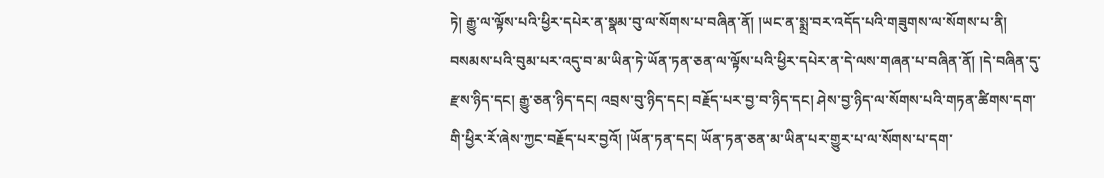ཏེ། རྒྱུ་ལ་ལྟོས་པའི་ཕྱིར་དཔེར་ན་སྣམ་བུ་ལ་སོགས་པ་བཞིན་ནོ། །ཡང་ན་སྨྲ་བར་འདོད་པའི་གཟུགས་ལ་སོགས་པ་ནི། བསམས་པའི་བུམ་པར་འདུ་བ་མ་ཡིན་ཏེ་ཡོན་ཏན་ཅན་ལ་ལྟོས་པའི་ཕྱིར་དཔེར་ན་དེ་ལས་གཞན་པ་བཞིན་ནོ། །དེ་བཞིན་དུ་རྫས་ཉིད་དང། རྒྱུ་ཅན་ཉིད་དང། འབྲས་བུ་ཉིད་དང། བརྗོད་པར་བྱ་བ་ཉིད་དང། ཤེས་བྱ་ཉིད་ལ་སོགས་པའི་གཏན་ཚིགས་དག་གི་ཕྱིར་རོ་ཞེས་ཀྱང་བརྗོད་པར་བྱའོ། །ཡོན་ཏན་དང། ཡོན་ཏན་ཅན་མ་ཡིན་པར་གྱུར་པ་ལ་སོགས་པ་དག་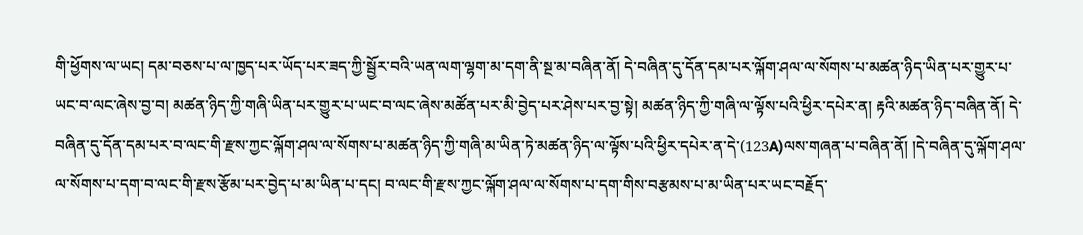གི་ཕྱོགས་ལ་ཡང། དམ་བཅས་པ་ལ་ཁྱད་པར་ཡོད་པར་ཟད་ཀྱི་སྦྱོར་བའི་ཡན་ལག་ལྷག་མ་དག་ནི་སྔ་མ་བཞིན་ནོ། དེ་བཞིན་དུ་དོན་དམ་པར་ལྐོག་ཤལ་ལ་སོགས་པ་མཚན་ཉིད་ཡིན་པར་གྱུར་པ་ཡང་བ་ལང་ཞེས་བྱ་བ། མཚན་ཉིད་ཀྱི་གཞི་ཡིན་པར་གྱུར་པ་ཡང་བ་ལང་ཞེས་མཚོན་པར་མི་བྱེད་པར་ཤེས་པར་བྱ་སྟེ། མཚན་ཉིད་ཀྱི་གཞི་ལ་ལྟོས་པའི་ཕྱིར་དཔེར་ན། རྟའི་མཚན་ཉིད་བཞིན་ནོ། དེ་བཞིན་དུ་དོན་དམ་པར་བ་ལང་གི་རྫས་ཀྱང་ལྐོག་ཤལ་ལ་སོགས་པ་མཚན་ཉིད་ཀྱི་གཞི་མ་ཡིན་ཏེ་མཚན་ཉིད་ལ་ལྟོས་པའི་ཕྱིར་དཔེར་ན་དེ་(123A)ལས་གཞན་པ་བཞིན་ནོ། །དེ་བཞིན་དུ་ལྐོག་ཤལ་ལ་སོགས་པ་དག་བ་ལང་གི་རྫས་རྩོམ་པར་བྱེད་པ་མ་ཡིན་པ་དང། བ་ལང་གི་རྫས་ཀྱང་ལྐོག་ཤལ་ལ་སོགས་པ་དག་གིས་བརྩམས་པ་མ་ཡིན་པར་ཡང་བརྗོད་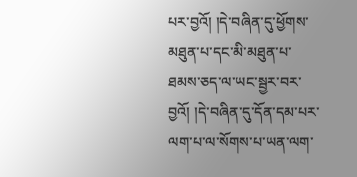པར་བྱའོ། །དེ་བཞིན་དུ་ཕྱོགས་མཐུན་པ་དང་མི་མཐུན་པ་ཐམས་ཅད་ལ་ཡང་སྦྱར་བར་བྱའོ། །དེ་བཞིན་དུ་དོན་དམ་པར་ལག་པ་ལ་སོགས་པ་ཡན་ལག་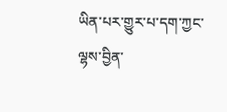ཡིན་པར་གྱུར་པ་དག་ཀྱང་ལྷས་བྱིན་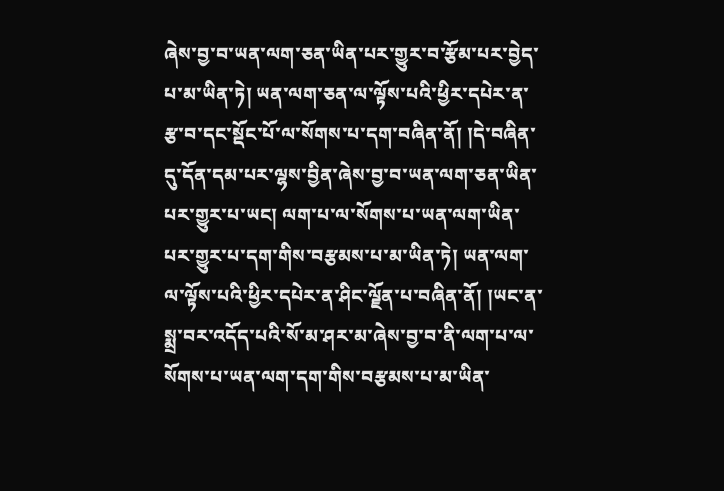ཞེས་བྱ་བ་ཡན་ལག་ཅན་ཡིན་པར་གྱུར་བ་རྩོམ་པར་བྱེད་པ་མ་ཡིན་ཏེ། ཡན་ལག་ཅན་ལ་ལྟོས་པའི་ཕྱིར་དཔེར་ན་རྩ་བ་དང་སྡོང་པོ་ལ་སོགས་པ་དག་བཞིན་ནོ། །དེ་བཞིན་དུ་དོན་དམ་པར་ལྷས་བྱིན་ཞེས་བྱ་བ་ཡན་ལག་ཅན་ཡིན་པར་གྱུར་པ་ཡང། ལག་པ་ལ་སོགས་པ་ཡན་ལག་ཡིན་པར་གྱུར་པ་དག་གིས་བརྩམས་པ་མ་ཡིན་ཏེ། ཡན་ལག་ལ་ལྟོས་པའི་ཕྱིར་དཔེར་ན་ཤིང་ལྗོན་པ་བཞིན་ནོ། །ཡང་ན་སྨྲ་བར་འདོད་པའི་སོ་མ་ཤར་མ་ཞེས་བྱ་བ་ནི་ལག་པ་ལ་སོགས་པ་ཡན་ལག་དག་གིས་བརྩམས་པ་མ་ཡིན་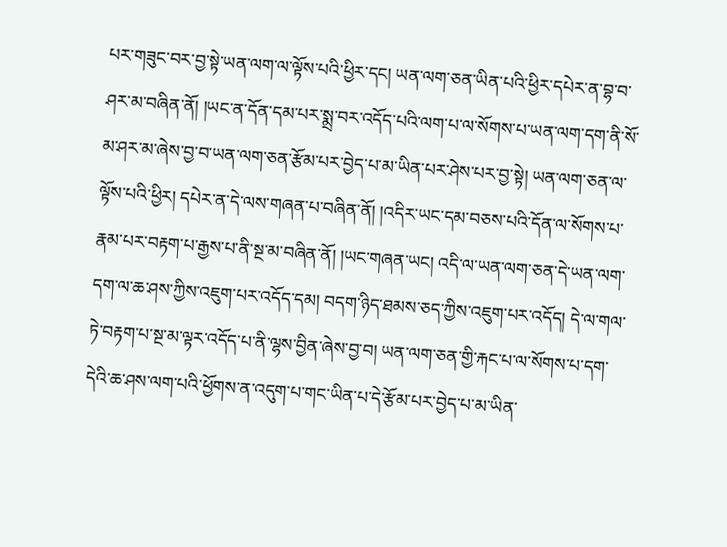པར་གཟུང་བར་བྱ་སྟེ་ཡན་ལག་ལ་ལྟོས་པའི་ཕྱིར་དང། ཡན་ལག་ཅན་ཡིན་པའི་ཕྱིར་དཔེར་ན་བྷ་བ་ཤར་མ་བཞིན་ནོ། །ཡང་ན་དོན་དམ་པར་སྨྲ་བར་འདོད་པའི་ལག་པ་ལ་སོགས་པ་ཡན་ལག་དག་ནི་སོ་མ་ཤར་མ་ཞེས་བྱ་བ་ཡན་ལག་ཅན་རྩོམ་པར་བྱེད་པ་མ་ཡིན་པར་ཤེས་པར་བྱ་སྟེ། ཡན་ལག་ཅན་ལ་ལྟོས་པའི་ཕྱིར། དཔེར་ན་དེ་ལས་གཞན་པ་བཞིན་ནོ། །འདིར་ཡང་དམ་བཅས་པའི་དོན་ལ་སོགས་པ་རྣམ་པར་བརྟག་པ་རྒྱས་པ་ནི་སྔ་མ་བཞིན་ནོ། །ཡང་གཞན་ཡང། འདི་ལ་ཡན་ལག་ཅན་དེ་ཡན་ལག་དག་ལ་ཆ་ཤས་ཀྱིས་འཇུག་པར་འདོད་དམ། བདག་ཉིད་ཐམས་ཅད་ཀྱིས་འཇུག་པར་འདོད། དེ་ལ་གལ་ཏེ་བརྟག་པ་སྔ་མ་ལྟར་འདོད་པ་ནི་ལྷས་བྱིན་ཞེས་བྱ་བ། ཡན་ལག་ཅན་གྱི་རྐང་པ་ལ་སོགས་པ་དག་དེའི་ཆ་ཤས་ལག་པའི་ཕྱོགས་ན་འདུག་པ་གང་ཡིན་པ་དེ་རྩོམ་པར་བྱེད་པ་མ་ཡིན་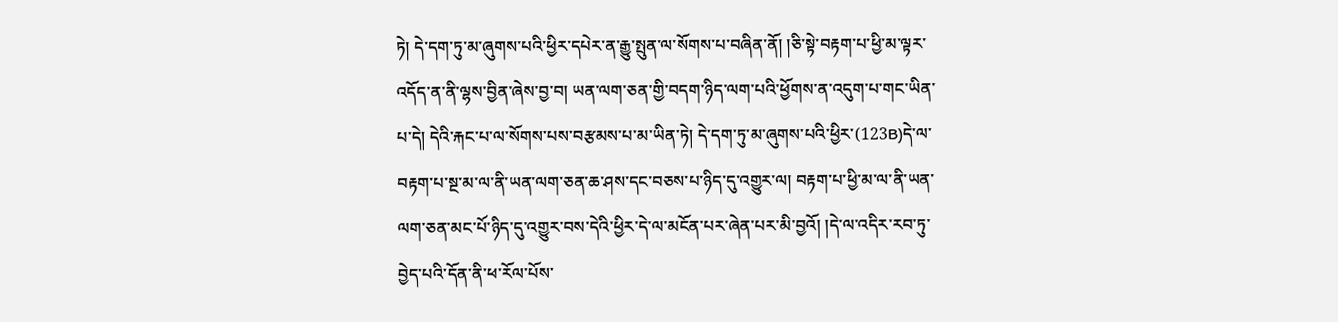ཏེ། དེ་དག་ཏུ་མ་ཞུགས་པའི་ཕྱིར་དཔེར་ན་རྒྱུ་སྤུན་ལ་སོགས་པ་བཞིན་ནོ། །ཅི་སྟེ་བརྟག་པ་ཕྱི་མ་ལྟར་འདོད་ན་ནི་ལྷས་བྱིན་ཞེས་བྱ་བ། ཡན་ལག་ཅན་གྱི་བདག་ཉིད་ལག་པའི་ཕྱོགས་ན་འདུག་པ་གང་ཡིན་པ་དེ། དེའི་རྐང་པ་ལ་སོགས་པས་བརྩམས་པ་མ་ཡིན་ཏེ། དེ་དག་ཏུ་མ་ཞུགས་པའི་ཕྱིར་(123B)དེ་ལ་བརྟག་པ་སྔ་མ་ལ་ནི་ཡན་ལག་ཅན་ཆ་ཤས་དང་བཅས་པ་ཉིད་དུ་འགྱུར་ལ། བརྟག་པ་ཕྱི་མ་ལ་ནི་ཡན་ལག་ཅན་མང་པོ་ཉིད་དུ་འགྱུར་བས་དེའི་ཕྱིར་དེ་ལ་མངོན་པར་ཞེན་པར་མི་བྱའོ། །དེ་ལ་འདིར་རབ་ཏུ་བྱེད་པའི་དོན་ནི་ཕ་རོལ་པོས་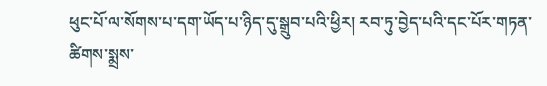ཕུང་པོ་ལ་སོགས་པ་དག་ཡོད་པ་ཉིད་དུ་སྒྲུབ་པའི་ཕྱིར། རབ་ཏུ་བྱེད་པའི་དང་པོར་གཏན་ཚིགས་སྨྲས་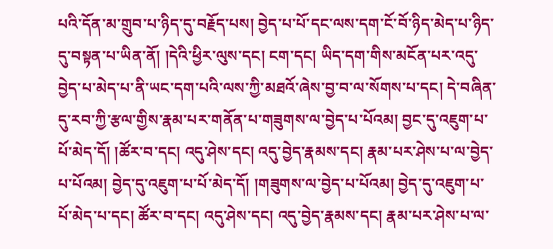པའི་དོན་མ་གྲུབ་པ་ཉིད་དུ་བརྗོད་པས། བྱེད་པ་པོ་དང་ལས་དག་ངོ་བོ་ཉིད་མེད་པ་ཉིད་དུ་བསྟན་པ་ཡིན་ནོ། །དེའི་ཕྱིར་ལུས་དང། ངག་དང། ཡིད་དག་གིས་མངོན་པར་འདུ་བྱེད་པ་མེད་པ་ནི་ཡང་དག་པའི་ལས་ཀྱི་མཐའོ་ཞེས་བྱ་བ་ལ་སོགས་པ་དང། དེ་བཞིན་དུ་རབ་ཀྱི་རྩལ་གྱིས་རྣམ་པར་གནོན་པ་གཟུགས་ལ་བྱེད་པ་པོའམ། བྱང་དུ་འཇུག་པ་པོ་མེད་དོ། །ཚོར་བ་དང། འདུ་ཤེས་དང། འདུ་བྱེད་རྣམས་དང། རྣམ་པར་ཤེས་པ་ལ་བྱེད་པ་པོའམ། བྱེད་དུ་འཇུག་པ་པོ་མེད་དོ། །གཟུགས་ལ་བྱེད་པ་པོའམ། བྱེད་དུ་འཇུག་པ་པོ་མེད་པ་དང། ཚོར་བ་དང། འདུ་ཤེས་དང། འདུ་བྱེད་རྣམས་དང། རྣམ་པར་ཤེས་པ་ལ་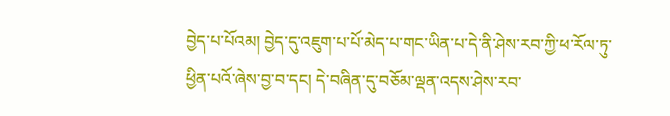བྱེད་པ་པོའམ། བྱེད་དུ་འཇུག་པ་པོ་མེད་པ་གང་ཡིན་པ་དེ་ནི་ཤེས་རབ་ཀྱི་ཕ་རོལ་ཏུ་ཕྱིན་པའོ་ཞེས་བྱ་བ་དང། དེ་བཞིན་དུ་བཅོམ་ལྡན་འདས་ཤེས་རབ་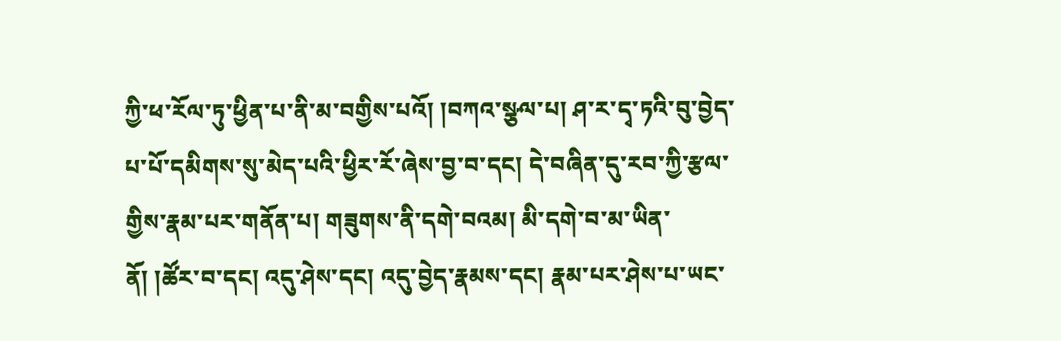ཀྱི་ཕ་རོལ་ཏུ་ཕྱིན་པ་ནི་མ་བགྱིས་པའོ། །བཀའ་སྩལ་པ། ཤ་ར་དྭ་ཏའི་བུ་བྱེད་པ་པོ་དམིགས་སུ་མེད་པའི་ཕྱིར་རོ་ཞེས་བྱ་བ་དང། དེ་བཞིན་དུ་རབ་ཀྱི་རྩལ་གྱིས་རྣམ་པར་གནོན་པ། གཟུགས་ནི་དགེ་བའམ། མི་དགེ་བ་མ་ཡིན་ནོ། །ཚོར་བ་དང། འདུ་ཤེས་དང། འདུ་བྱེད་རྣམས་དང། རྣམ་པར་ཤེས་པ་ཡང་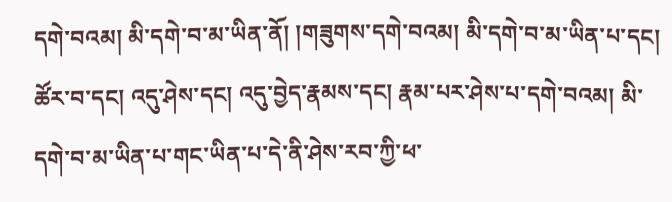དགེ་བའམ། མི་དགེ་བ་མ་ཡིན་ནོ། །གཟུགས་དགེ་བའམ། མི་དགེ་བ་མ་ཡིན་པ་དང། ཚོར་བ་དང། འདུ་ཤེས་དང། འདུ་བྱེད་རྣམས་དང། རྣམ་པར་ཤེས་པ་དགེ་བའམ། མི་དགེ་བ་མ་ཡིན་པ་གང་ཡིན་པ་དེ་ནི་ཤེས་རབ་ཀྱི་ཕ་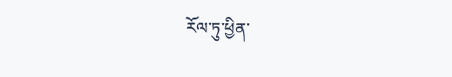རོལ་ཏུ་ཕྱིན་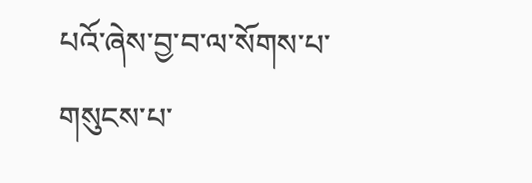པའོ་ཞེས་བྱ་བ་ལ་སོགས་པ་གསུངས་པ་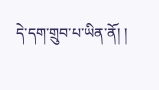དེ་དག་གྲུབ་པ་ཡིན་ནོ། །